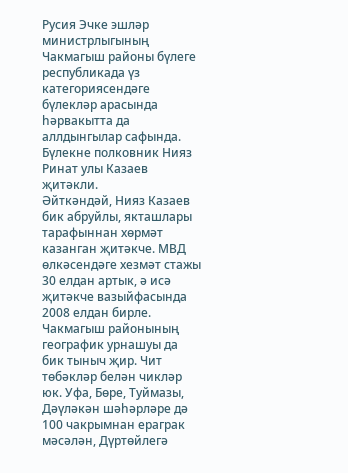Русия Эчке эшләр министрлыгының Чакмагыш районы бүлеге республикада үз категориясендәге бүлекләр арасында һәрвакытта да аллдынгылар сафында. Бүлекне полковник Нияз Ринат улы Казаев җитәкли.
Әйткәндәй, Нияз Казаев бик абруйлы, якташлары тарафыннан хөрмәт казанган җитәкче. МВД өлкәсендәге хезмәт стажы 30 елдан артык, ә исә җитәкче вазыйфасында 2008 елдан бирле.
Чакмагыш районының географик урнашуы да бик тыныч җир. Чит төбәкләр белән чикләр юк. Уфа, Бөре, Туймазы, Дәүләкән шәһәрләре дә 100 чакрымнан ераграк мәсәлән, Дүртөйлегә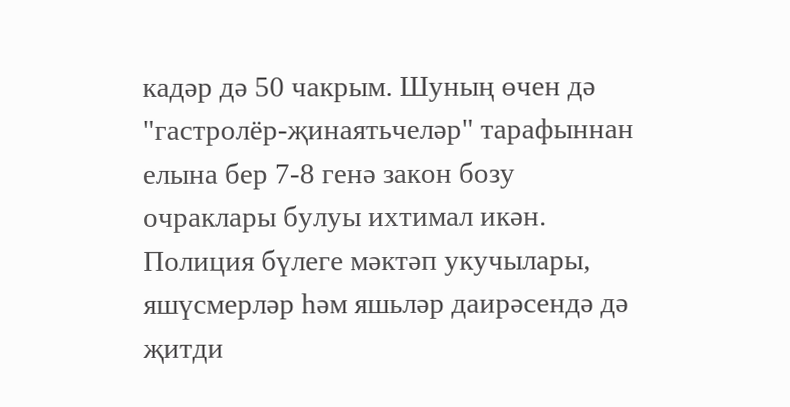кадәр дә 50 чакрым. Шуның өчен дә "гастролёр-җинаятьчеләр" тарафыннан елына бер 7-8 генә закон бозу очраклары булуы ихтимал икән.
Полиция бүлеге мәктәп укучылары, яшүсмерләр һәм яшьләр даирәсендә дә җитди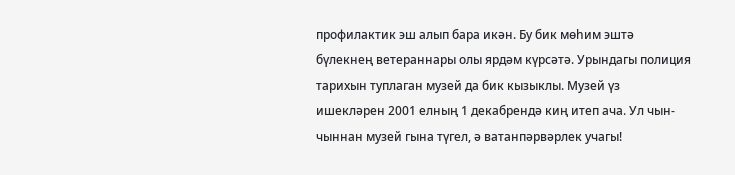профилактик эш алып бара икән. Бу бик мөһим эштә бүлекнең ветераннары олы ярдәм күрсәтә. Урындагы полиция тарихын туплаган музей да бик кызыклы. Музей үз ишекләрен 2001 елның 1 декабрендә киң итеп ача. Ул чын-чыннан музей гына түгел, ә ватанпәрвәрлек учагы!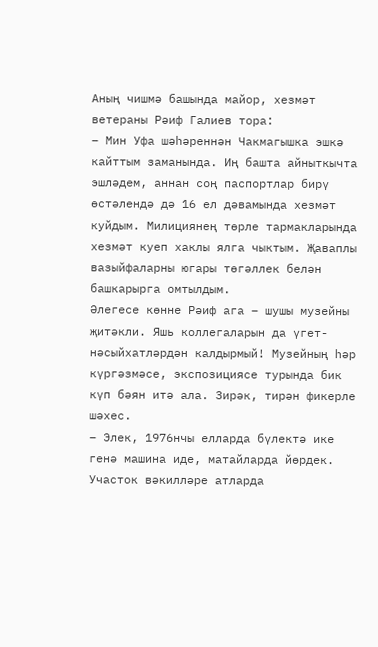Аның чишмә башында майор, хезмәт ветераны Рәиф Галиев тора:
– Мин Уфа шәһәреннән Чакмагышка эшкә кайттым заманында. Иң башта айныткычта эшләдем, аннан соң паспортлар бирү өстәлендә дә 16 ел дәвамында хезмәт куйдым. Милициянең төрле тармакларында хезмәт куеп хаклы ялга чыктым. Җаваплы вазыйфаларны югары төгәллек белән башкарырга омтылдым.
Әлегесе көнне Рәиф ага – шушы музейны җитәкли. Яшь коллегаларын да үгет-нәсыйхатләрдән калдырмый! Музейның һәр күргәзмәсе, экспозициясе турында бик күп бәян итә ала. Зирәк, тирән фикерле шәхес.
– Элек, 1976нчы елларда бүлектә ике генә машина иде, матайларда йөрдек. Участок вәкилләре атларда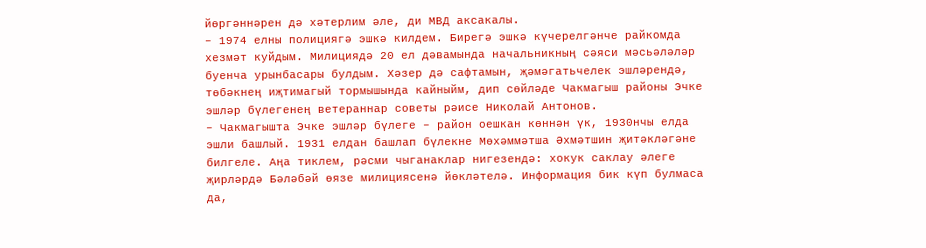йөргәннәрен дә хәтерлим әле, ди МВД аксакалы.
– 1974 елны полициягә эшкә килдем. Бирегә эшкә күчерелгәнче райкомда хезмәт куйдым. Милициядә 20 ел дәвамында начальникның сәяси мәсьәләләр буенча урынбасары булдым. Хәзер дә сафтамын, җәмәгатьчелек эшләрендә, төбәкнең иҗтимагый тормышында кайныйм, дип сөйләде Чакмагыш районы Эчке эшләр бүлегенең ветераннар советы рәисе Николай Антонов.
– Чакмагышта Эчке эшләр бүлеге – район оешкан көннән үк, 1930нчы елда эшли башлый. 1931 елдан башлап бүлекне Мөхәммәтша Әхмәтшин җитәкләгәне билгеле. Аңа тиклем, рәсми чыганаклар нигезендә: хокук саклау әлеге җирләрдә Бәләбәй өязе милициясенә йөкләтелә. Информация бик күп булмаса да,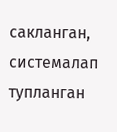сакланган, системалап тупланган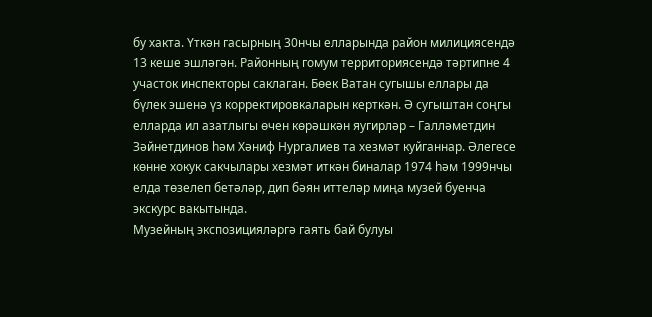бу хакта. Үткән гасырның 30нчы елларында район милициясендә 13 кеше эшләгән. Районның гомум территориясендә тәртипне 4 участок инспекторы саклаган. Бөек Ватан сугышы еллары да бүлек эшенә үз корректировкаларын керткән. Ә сугыштан соңгы елларда ил азатлыгы өчен көрәшкән яугирләр – Галләметдин Зәйнетдинов һәм Хәниф Нургалиев та хезмәт куйганнар. Әлегесе көнне хокук сакчылары хезмәт иткән биналар 1974 һәм 1999нчы елда төзелеп бетәләр, дип бәян иттеләр миңа музей буенча экскурс вакытында.
Музейның экспозицияләргә гаять бай булуы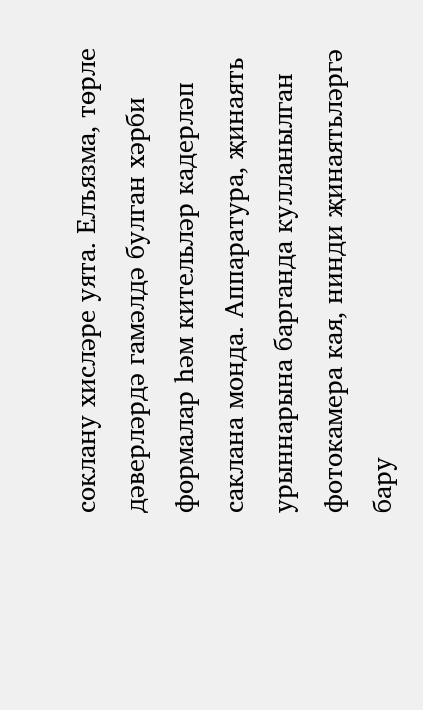соклану хисләре уята. Елъязма, төрле дәверләрдә гамәлдә булган хәрби формалар һәм кительләр кадерләп саклана монда. Аппаратура, җинаять урыннарына барганда кулланылган фотокамера кая, нинди җинаятьләргә бару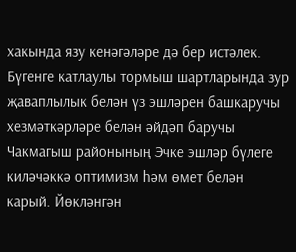хакында язу кенәгәләре дә бер истәлек.
Бүгенге катлаулы тормыш шартларында зур җаваплылык белән үз эшләрен башкаручы хезмәткәрләре белән әйдәп баручы Чакмагыш районының Эчке эшләр бүлеге киләчәккә оптимизм һәм өмет белән карый. Йөкләнгән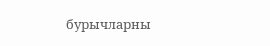бурычларны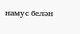намус белән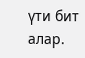үти бит алар.